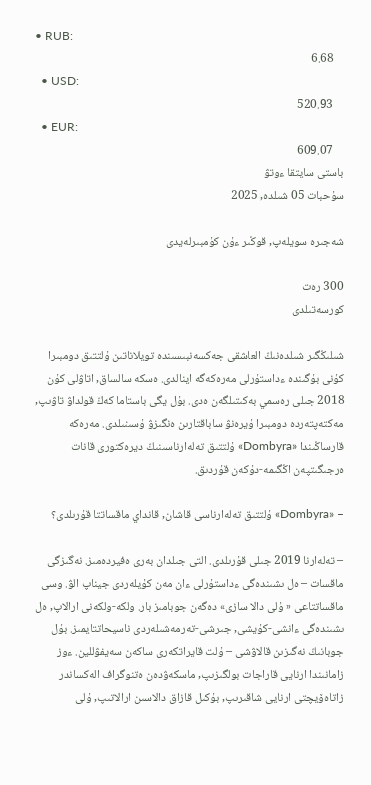• RUB:
    6.68
  • USD:
    520.93
  • EUR:
    609.07
باستى سايتقا ءوتۋ
سۇحبات 05 شىلدە, 2025

شەجىرە سويلەپ, قوڭىر ءۇن كۇمبىرلەيدى

300 رەت
كورسەتىلدى

شىلىڭگىر شىلدەنىڭ العاشقى جەكسەنبىسىندە تويلاناتىن ۇلتتىق دومبىرا كۇنى بۇگىندە ءداستۇرلى مەرەكەگە اينالدى. ەسكە سالساق, اتاۋلى كۇن 2018 جىلى رەسمي بەكىتىلگەن ەدى. بۇل يگى باستاما كەڭ قولداۋ تاۋىپ, مەكتەپتەردە دومبىرا ۇيرەنۋ ساباقتارىن ەنگىزۋ ۇسىنىلدى. مەرەكە قارساڭىندا «Dombyra» ۇلتتىق تەلەارناسىنىڭ ديرەكتورى قانات ەرجىگىتپەن اڭگىمە-دۇكەن قۇردىق.

– «Dombyra» ۇلتتىق تەلەارناسى قاشان, قانداي ماقساتتا قۇرىلدى؟

– تەلەارنا 2019 جىلى قۇرىلدى. التى جىلدان بەرى ەفيردەمىز. نەگىزگى ماقسات – ەل ىشىندەگى ءداستۇرلى ءان مەن كۇيلەردى جيناپ الۋ. وسى ماقساتتاعى « ۇلى دالا سازى» دەگەن جوبامىز بار. ولكە-ولكەنى ارالاپ, ەل ىشىندەگى ءانشى-كۇيشى, جىرشى-تەرمەشىلەردى ناسيحاتتايمىز. بۇل جوبانىڭ نەگىزىن قالاۋشى – ۇلت قايراتكەرى ساكەن سەيفۋللين. ءوز زامانىندا ارنايى قاراجات بولگىزىپ, ماسكەۋدەن ەتنوگراف الەكساندر زاتاەۆيچتى ارنايى شاقىرىپ, بۇكىل قازاق دالاسىن ارالاتىپ, ۇلى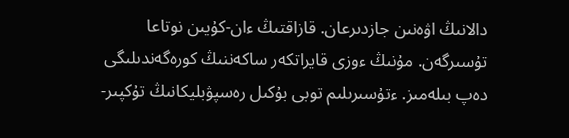دالانىڭ اۋەنىن جازدىرعان. قازاقتىڭ ءان-كۇيىن نوتاعا تۇسىرگەن. مۇنىڭ ءوزى قايراتكەر ساكەننىڭ كورەگەندىلىگى دەپ بىلەمىز. ءتۇسىرىلىم توبى بۇكىل رەسپۋبليكانىڭ تۇكپىر-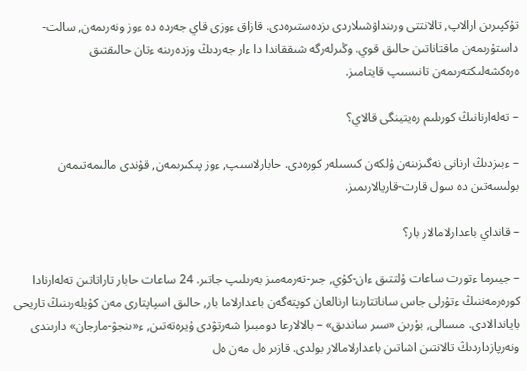تۇكپىرىن ارالاپ, تالانتتى ورىنداۋشىلاردى ىزدەستىرەدى. قازاق ءوزى قاي جەردە دە ءوز ونەرىمەن, سالت-داستۇرىمەن ماقتاناتىن حالىق قوي. وڭىرلەرگە شىققاندا دا ءار جەردىڭ وزدەرىنە ءتان حالىقتىق ەرەكشەلىكتەرىمەن تانىسىپ قايتامىز.

– تەلەارنانىڭ كورىلىم رەيتينگى قالاي؟

– ءبىزدىڭ ارنانى نەگىزىنەن ۇلكەن كىسىلەر كورەدى. حابارلاسىپ, ءوز پىكىرىمەن, قۇندى مالىمەتىمەن بولىسەتىن دە سول قارت-قاريالارىمىز.

– قانداي باعدارلامالار بار؟

– جيىرما ءتورت ساعات ۇلتتىق ءان-كۇي, جىر-تەرمەمىز بەرىلىپ جاتىر. 24 ساعات حابار تاراتاتىن تەلەارنادا كورەرمەننىڭ ءتۇرلى جاس ساناتتارىنا ارنالعان كوپتەگەن باعدارلاما بار, حالىق اسپاپتارى مەن كۇيلەرىنىڭ تاريحى باياندالادى. مىسالى, بۇرىن «سىر ساندىق» – بالالارعا دومبىرا شەرتۋدى ۇيرەتەتىن, ء«ىنجۋ-مارجان» دارىندى ونەرپازداردىڭ تالانتىن اشاتىن باعدارلامالار بولدى. قازىر ەل مەن ەل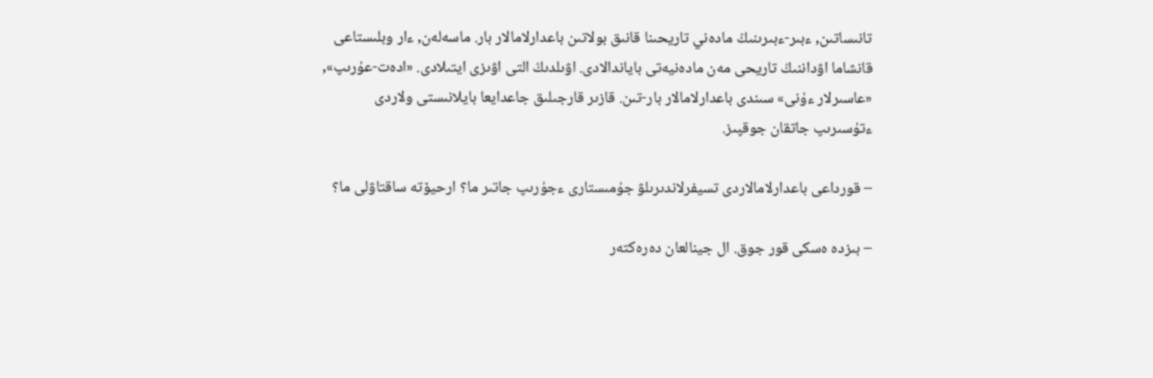تانىساتىن, ءبىر-ءبىرىنىڭ مادەني تاريحىنا قانىق بولاتىن باعدارلامالار بار. ماسەلەن, ءار وبلىستاعى قانشاما اۋداننىڭ تاريحى مەن مادەنيەتى باياندالادى. اۋىلدىڭ التى اۋىزى ايتىلادى. «ادەت-عۇرىپ», «عاسىرلار ءۇنى» سىندى باعدارلامالار بار-تىن. قازىر قارجىلىق جاعدايعا بايلانىستى ولاردى ءتۇسىرىپ جاتقان جوقپىز.

– قورداعى باعدارلامالاردى تسيفرلاندىرىلۋ جۇمىستارى ءجۇرىپ جاتىر ما؟ ارحيۆتە ساقتاۋلى ما؟

– بىزدە ەسكى قور جوق. ال جينالعان دەرەكتەر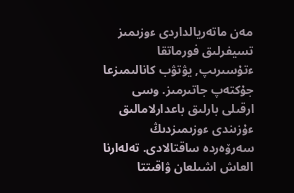مەن ماتەريالداردى ءوزىمىز تسيفرلىق فورماتقا ءتۇسىرىپ, يۋتۋب كانالىمىزعا جۇكتەپ جاتىرمىز. وسى ارقىلى بارلىق باعدارلامالىق ءۇزىندى ءوزىمىزدىڭ سەرۆەردە ساقتالادى. تەلەارنا العاش اشىلعان ۋاقىتتا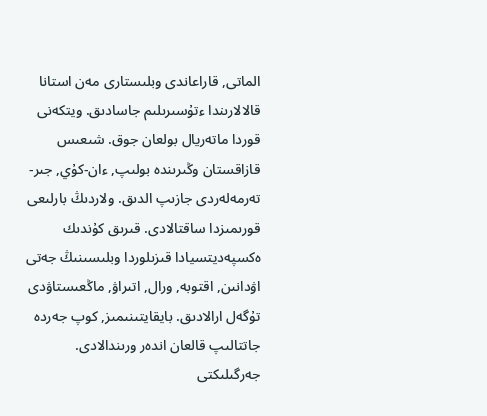الماتى, قاراعاندى وبلىستارى مەن استانا قالالارىندا ءتۇسىرىلىم جاسادىق. ويتكەنى قوردا ماتەريال بولعان جوق. شىعىس قازاقستان وڭىرىندە بولىپ, ءان-كۇي, جىر-تەرمەلەردى جازىپ الدىق. ولاردىڭ بارلىعى قورىمىزدا ساقتالادى. قىرىق كۇندىك ەكسپەديتسيادا قىزىلوردا وبلىسىنىڭ جەتى اۋدانىن, اقتوبە, ورال, اتىراۋ, ماڭعىستاۋدى تۇگەل ارالادىق. بايقايتىنىمىز, كوپ جەردە جاتتالىپ قالعان اندەر ورىندالادى. جەرگىلىكتى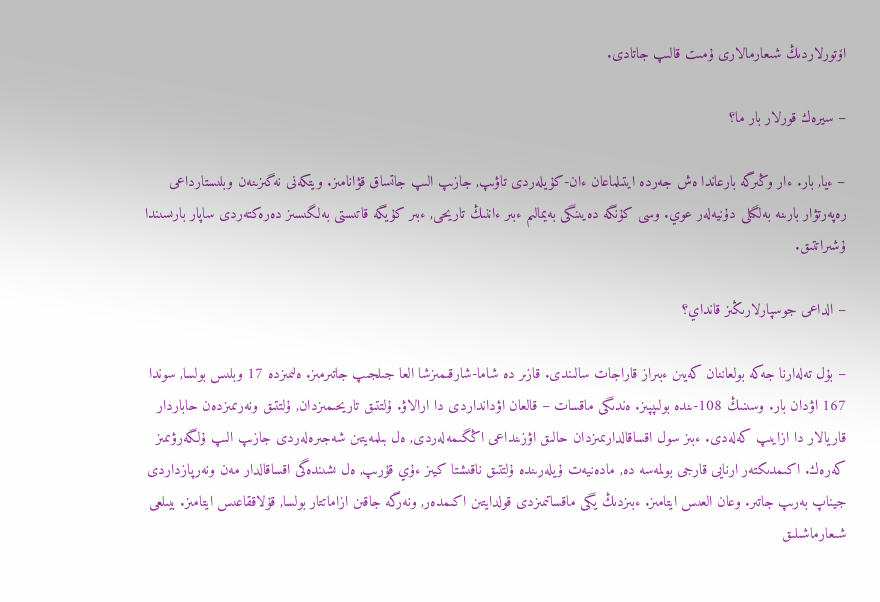اۆتورلاردىڭ شىعارمالارى ۇمىت قالىپ جاتادى.

– سيرەك قورلار بار ما؟

– ءيا, بار. ءار وڭىرگە بارعاندا ەش جەردە ايتىلماعان ءان-كۇيلەردى تاۋىپ, جازىپ الىپ جاتساق قۋانامىز. ويتكەنى نەگىزىنەن وبلىستارداعى رەپەرتۋار بارىنە بەلگىلى دۇنيەلەر عوي. وسى كۇنگە دەيىنگى بەيمالىم ءبىر ءاننىڭ تاريحى, ءبىر كۇيگە قاتىستى بەلگىسىز دەرەكتەردى ساپار بارىسىندا ۇشىراتتىق.

– الداعى جوسپارلارىڭىز قانداي؟

– بۇل تەلەارنا جەكە بولعاننان كەيىن ءبىراز قاراجات سالىندى. قازىر دە شاما-شارقىمىزشا العا جىلجىپ جاتىرمىز. ەلىمىزدە 17 وبلىس بولسا, سوندا 167 اۋدان بار. وسىنىڭ 108-ىندە بولىپپىز. ەندىگى ماقسات – قالعان اۋدانداردى دا ارالاۋ. ۇلتتىق تاريحىمىزدان, ۇلتتىق ونەرىمىزدەن حاباردار قاريالار دا ازايىپ كەلەدى. ءبىز سول اقساقالدارىمىزدان حالىق اۋزىنداعى اڭگىمەلەردى, ەل بىلمەيتىن شەجىرەلەردى جازىپ الىپ ۇلگەرۋىمىز كەرەك. اكىمدىكتەر ارنايى قارجى بولمەسە دە, مادەنيەت ۇيلەرىندە ۇلتتىق ناقىشتا كيىز ءۇي قۇرىپ, ەل ىشىندەگى اقساقالدار مەن ونەرپازداردى جيناپ بەرىپ جاتىر. وعان العىس ايتامىز. ءبىزدىڭ يگى ماقساتىمىزدى قولدايتىن اكىمدەر, ونەرگە جاقىن ازاماتتار بولسا, قۇلاققاعىس ايتامىز. بيىلعى شىعارماشىلىق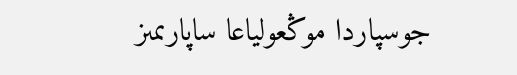جوسپاردا موڭعولياعا ساپارىمىز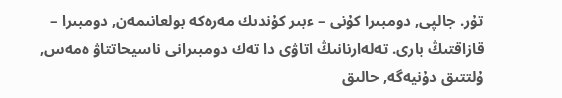تۇر. جالپى, دومبىرا كۇنى – ءبىر كۇندىك مەرەكە بولعانىمەن, دومبىرا – قازاقتىڭ بارى. تەلەارنانىڭ اتاۋى دا تەك دومبىرانى ناسيحاتتاۋ ەمەس, ۇلتتىق دۇنيەگە, حالىق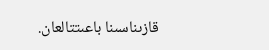قازىناسىنا باعىتتالعان.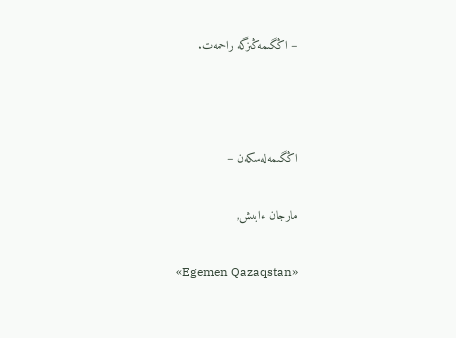– اڭگىمەڭىزگە راحمەت.



اڭگىمەلەسكەن –

مارجان ءابىش,

«Egemen Qazaqstan»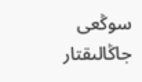سوڭعى جاڭالىقتار